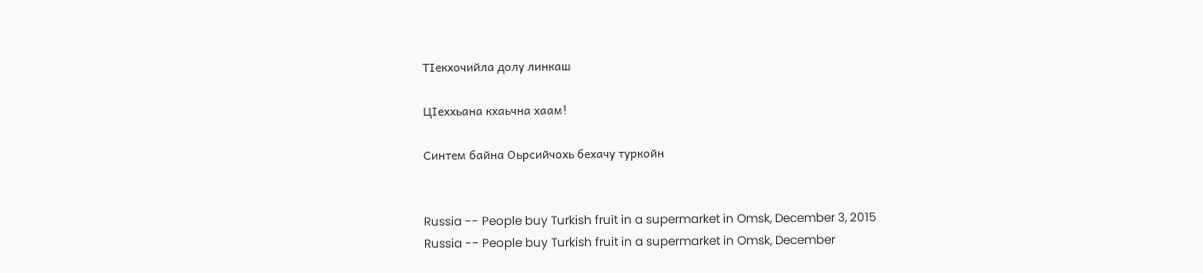ТIекхочийла долу линкаш

ЦIеххьана кхаьчна хаам!

Синтем байна Оьрсийчохь бехачу туркойн


Russia -- People buy Turkish fruit in a supermarket in Omsk, December 3, 2015
Russia -- People buy Turkish fruit in a supermarket in Omsk, December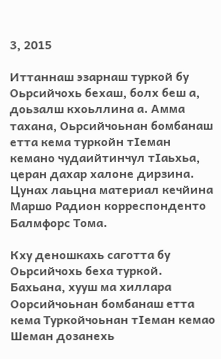3, 2015

Иттаннаш эзарнаш туркой бу Оьрсийчохь бехаш, болх беш а, доьзалш кхоьллина а. Амма тахана, Оьрсийчоьнан бомбанаш етта кема туркойн тIеман кемано чудаийтинчул тIаьхьа, церан дахар халоне дирзина. Цунах лаьцна материал кечйина Маршо Радион корреспонденто Балмфорс Тома.

Кху деношкахь саготта бу Оьрсийчохь беха туркой. Бахьана, хууш ма хиллара Оорсийчоьнан бомбанаш етта кема Туркойчоьнан тIеман кемао Шеман дозанехь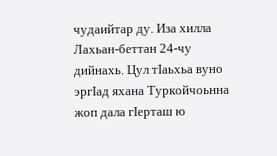чудаийтар ду. Иза хилла Лахьан-беттан 24-чу дийнахь. Цул тIаьхьа вуно эргIад яхана Туркойчоьнна жоп дала гIерташ ю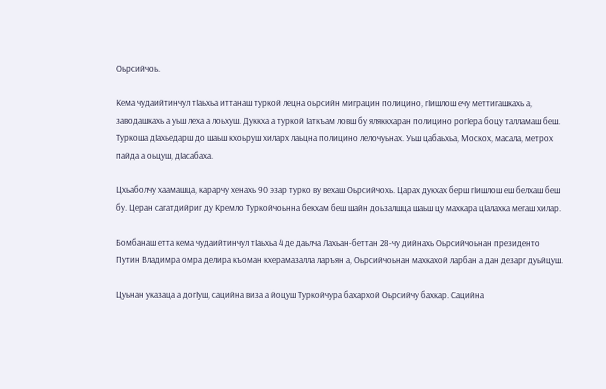Оьрсийчоь.

Кема чудаийтинчул тIаьхьа иттанаш туркой лецна оьрсийн миграцин полицино, гIишлош ечу меттигашкахь а, заводашкахь а уьш леха а лоьхуш. Дуккха а туркой Iаткъам ловш бу яляккхаран полицино рогIера боцу талламаш беш. Туркоша дIахьедарш до шаьш кхоьруш хиларх лаьцна полицино лелочуьнах. Уьш цабаьхьа, Москох, масала, метрох пайда а оьцуш, дIасабаха.

Цхьаболчу хаамашца, карарчу хенахь 90 эзар турко ву вехаш Оьрсийчохь. Царах дукхах берш гIишлош еш белхаш беш бу. Церан сагатдийриг ду Кремло Туркойчоьнна бекхам беш шайн доьзалшца шаьш цу махкара цIалахка мегаш хилар.

Бомбанаш етта кема чудаийтинчул тIаьхьа 4 де даьлча Лахьан-беттан 28-чу дийнахь Оьрсийчоьнан президенто Путин Владимра омра делира къоман кхерамазалла ларъян а, Оьрсийчоьнан махкахой ларбан а дан дезарг дуьйцуш.

Цуьнан указаца а догIуш, сацийна виза а йоцуш Туркойчура бахархой Оьрсийчу бахкар. Сацийна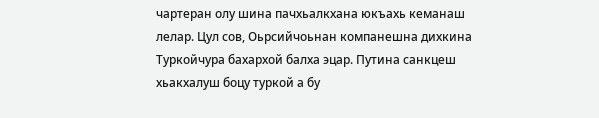чартеран олу шина пачхьалкхана юкъахь кеманаш лелар. Цул сов, Оьрсийчоьнан компанешна дихкина Туркойчура бахархой балха эцар. Путина санкцеш хьакхалуш боцу туркой а бу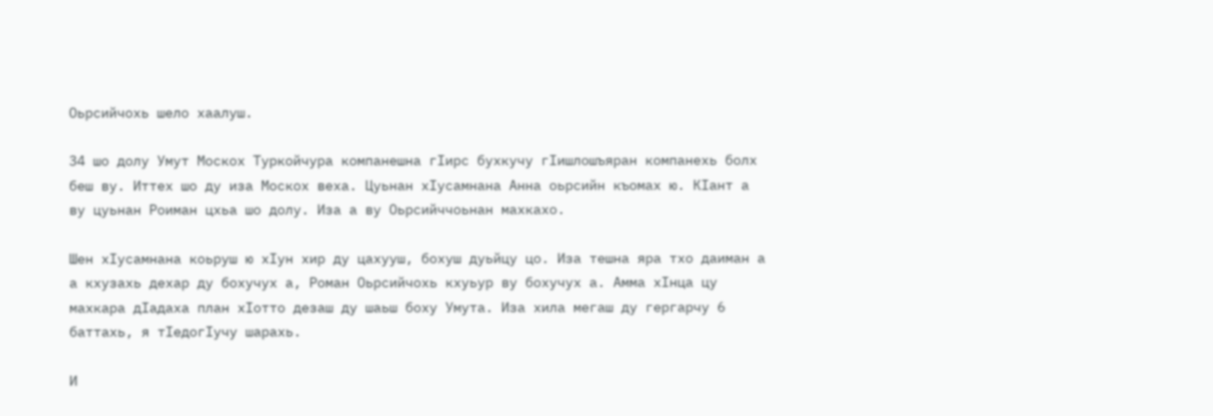Оьрсийчохь шело хаалуш.

34 шо долу Умут Москох Туркойчура компанешна гIирс бухкучу гIишлошъяран компанехь болх беш ву. Иттех шо ду иза Москох веха. Цуьнан хIусамнана Анна оьрсийн къомах ю. КIант а ву цуьнан Роиман цхьа шо долу. Иза а ву Оьрсийччоьнан махкахо.

Шен хIусамнана коьруш ю хIун хир ду цахууш, бохуш дуьйцу цо. Иза тешна яра тхо даиман а а кхузахь дехар ду бохучух а, Роман Оьрсийчохь кхуьур ву бохучух а. Амма хIнца цу махкара дIадаха план хIотто дезаш ду шаьш боху Умута. Иза хила мегаш ду гергарчу 6 баттахь, я тIедогIучу шарахь.

И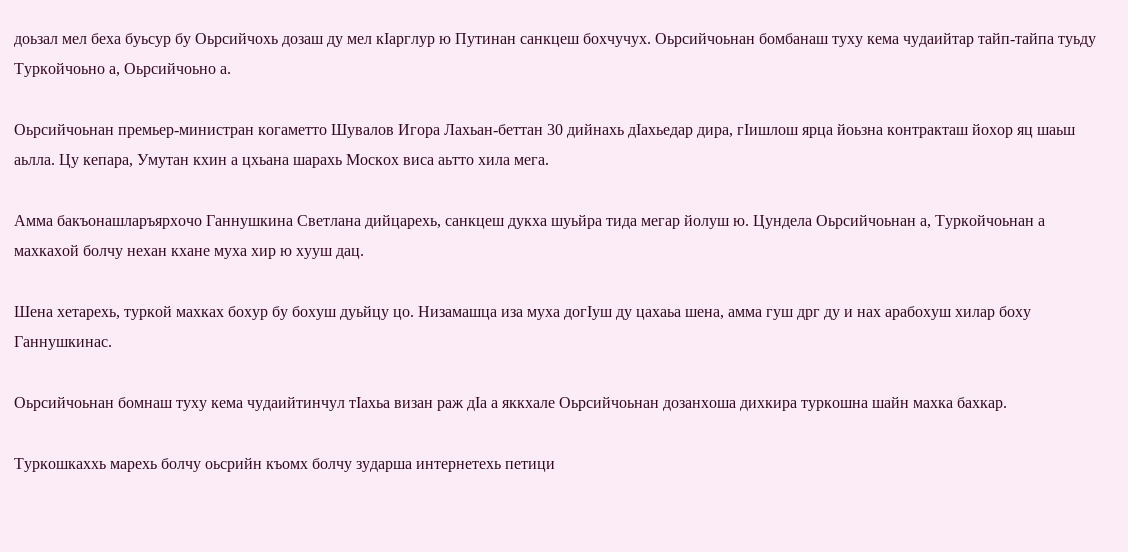доьзал мел беха буьсур бу Оьрсийчохь дозаш ду мел кIарглур ю Путинан санкцеш бохчучух. Оьрсийчоьнан бомбанаш туху кема чудаийтар тайп-тайпа туьду Туркойчоьно а, Оьрсийчоьно а.

Оьрсийчоьнан премьер-министран когаметто Шувалов Игора Лахьан-беттан 30 дийнахь дIахьедар дира, гIишлош ярца йоьзна контракташ йохор яц шаьш аьлла. Цу кепара, Умутан кхин а цхьана шарахь Москох виса аьтто хила мега.

Амма бакъонашларъярхочо Ганнушкина Светлана дийцарехь, санкцеш дукха шуьйра тида мегар йолуш ю. Цундела Оьрсийчоьнан а, Туркойчоьнан а махкахой болчу нехан кхане муха хир ю хууш дац.

Шена хетарехь, туркой махках бохур бу бохуш дуьйцу цо. Низамашца иза муха догIуш ду цахаьа шена, амма гуш дрг ду и нах арабохуш хилар боху Ганнушкинас.

Оьрсийчоьнан бомнаш туху кема чудаийтинчул тIахьа визан раж дIа а яккхале Оьрсийчоьнан дозанхоша дихкира туркошна шайн махка бахкар.

Туркошкаххь марехь болчу оьсрийн къомх болчу зударша интернетехь петици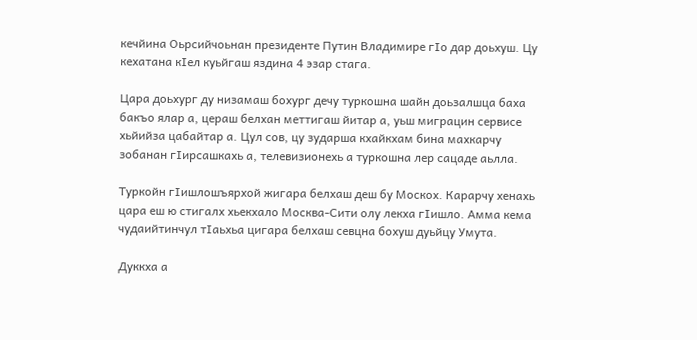кечйина Оьрсийчоьнан президенте Путин Владимире гIо дар доьхуш. Цу кехатана кIел куьйгаш яздина 4 эзар стага.

Цара доьхург ду низамаш бохург дечу туркошна шайн доьзалшца баха бакъо ялар а, цераш белхан меттигаш йитар а, уьш миграцин сервисе хьйийза цабайтар а. Цул сов, цу зударша кхайкхам бина махкарчу зобанан гIирсашкахь а, телевизионехь а туркошна лер сацаде аьлла.

Туркойн гIишлошъярхой жигара белхаш деш бу Москох. Карарчу хенахь цара еш ю стигалх хьекхало Москва-Сити олу лекха гIишло. Амма кема чудаийтинчул тIаьхьа цигара белхаш севцна бохуш дуьйцу Умута.

Дуккха а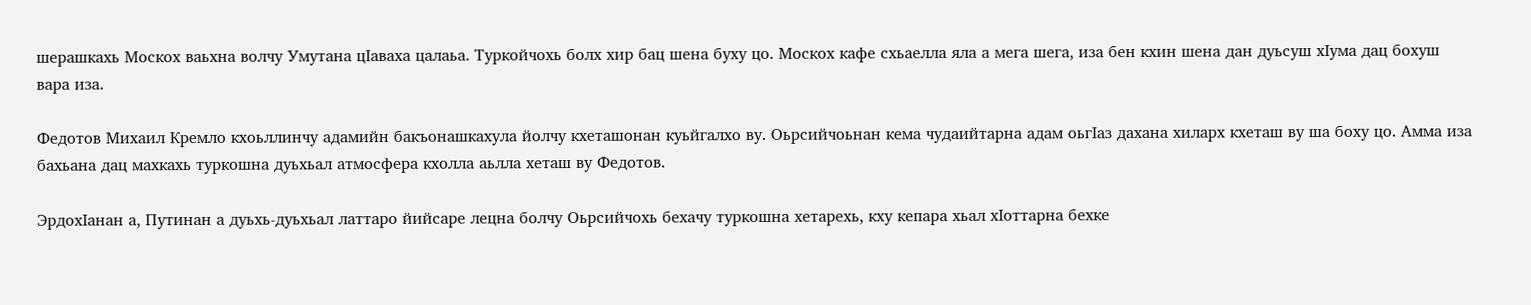шерашкахь Москох ваьхна волчу Умутана цIаваха цалаьа. Туркойчохь болх хир бац шена буху цо. Москох кафе схьаелла яла а мега шега, иза бен кхин шена дан дуьсуш хIума дац бохуш вара иза.

Федотов Михаил Кремло кхоьллинчу адамийн бакъонашкахула йолчу кхеташонан куьйгалхо ву. Оьрсийчоьнан кема чудаийтарна адам оьгIаз дахана хиларх кхеташ ву ша боху цо. Амма иза бахьана дац махкахь туркошна дуьхьал атмосфера кхолла аьлла хеташ ву Федотов.

ЭрдохIанан а, Путинан а дуьхь-дуьхьал латтаро йийсаре лецна болчу Оьрсийчохь бехачу туркошна хетарехь, кху кепара хьал хIоттарна бехке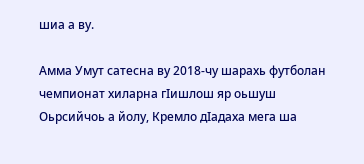шиа а ву.

Амма Умут сатесна ву 2018-чу шарахь футболан чемпионат хиларна гIишлош яр оьшуш Оьрсийчоь а йолу, Кремло дIадаха мега ша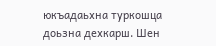юкъадаьхна туркошца доьзна дехкарш. Шен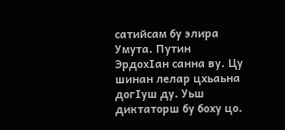сатийсам бу элира Умута. Путин ЭрдохIан санна ву. Цу шинан лелар цхьаьна догIуш ду. Уьш диктаторш бу боху цо.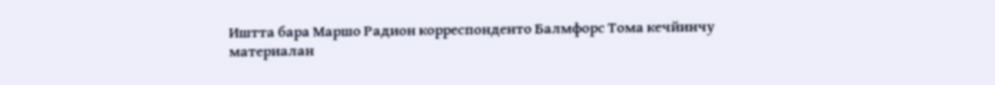Иштта бара Маршо Радион корреспонденто Балмфорс Тома кечйинчу материалан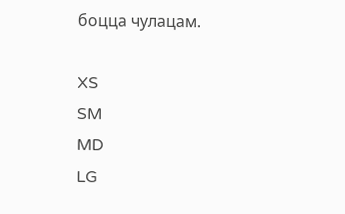боцца чулацам.

XS
SM
MD
LG